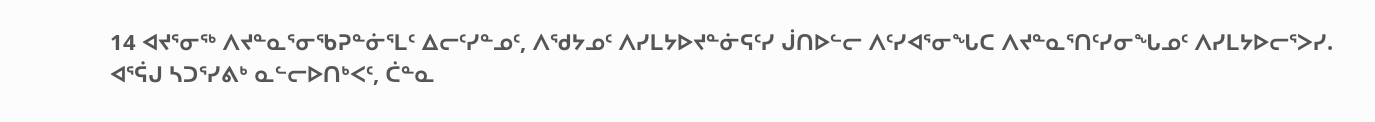14 ᐊᔪᕐᓂᖅ ᐱᔪᓐᓇᕐᓂᖃᕈᓐᓃᕐᒪᑦ ᐃᓕᑦᓯᓐᓄᑦ, ᐱᖁᔭᓄᑦ ᐱᓯᒪᔭᐅᔪᓐᓃᕋᑦᓯ ᒎᑎᐅᓪᓕ ᐱᑦᓯᐊᕐᓂᖓᑕ ᐱᔪᓐᓇᕐᑎᑦᓯᓂᖓᓄᑦ ᐱᓯᒪᔭᐅᓕᕐᐳᓯ.
ᐊᕐᕌᒍ ᓴᑐᕐᓯᕕᒃ ᓇᓪᓕᐅᑎᒃᐸᑦ, ᑖᓐᓇ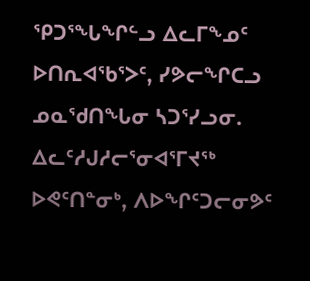ᕿᑐᕐᖓᖏᓪᓗ ᐃᓚᒥᖕᓄᑦ ᐅᑎᕆᐊᖃᕐᐳᑦ, ᓯᕗᓕᖏᑕᓗ ᓄᓇᖁᑎᖓᓂ ᓴᑐᕐᓯᓗᓂ.
ᐃᓚᑦᓱᒍᓱᓕᕐᓂᐊᕐᒥᔪᖅ ᐅᕙᑦᑎᓐᓂᒃ, ᐱᐅᖏᑦᑐᓕᓂᕗᑦ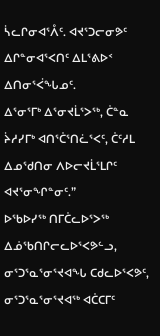ᓵᓚᒋᓂᐊᕐᐰᑦ. ᐊᔪᕐᑐᓕᓂᕗᑦ ᐃᒋᓐᓂᐊᕐᐸᑎᑦ ᐃᒪᕐᕕᐅᑉ ᐃᑎᓂᕐᐹᖓᓄᑦ.
ᐃᕐᓂᕐᒥᒃ ᐃᕐᓂᔪᒫᕐᐳᖅ, ᑖᓐᓇ ᔩᓱᓯᒥᒃ ᐊᑎᕐᑖᕐᑎᓛᕐᐸᑦ, ᑖᑦᓱᒪ ᐃᓄᖁᑎᓂ ᐱᐅᓕᔪᒫᕐᒪᒋᑦ ᐊᔪᕐᓂᖏᓐᓂᑦ.”
ᐅᖃᐅᓯᖅ ᑎᒥᑖᓚᐅᕐᐳᖅ ᐃᓅᖃᑎᒋᓕᓚᐅᕐᐸᕗᓪᓗ, ᓂᕐᑐᕐᓇᕐᓂᕐᔪᐊᖓ ᑕᑯᓚᐅᕐᐸᕗᑦ, ᓂᕐᑐᕐᓇᕐᓂᕐᔪᐊᖅ ᐊᑖᑕᒥᑦ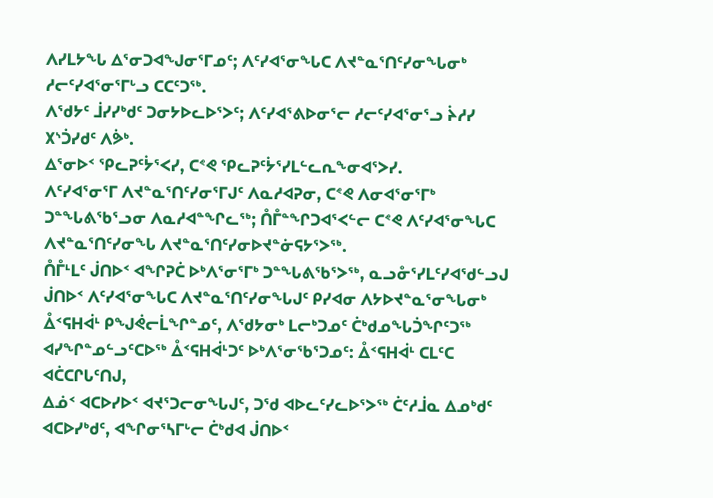ᐱᓯᒪᔭᖓ ᐃᕐᓂᑐᐊᖑᓂᕐᒥᓄᑦ; ᐱᑦᓯᐊᕐᓂᖓᑕ ᐱᔪᓐᓇᕐᑎᑦᓯᓂᖓᓂᒃ ᓱᓕᑦᓯᐊᕐᓂᕐᒥᒡᓗ ᑕᑕᑦᑐᖅ.
ᐱᖁᔭᑦ ᒨᓯᓯᒃᑯᑦ ᑐᓂᔭᐅᓚᐅᕐᐳᑦ; ᐱᑦᓯᐊᕐᕕᐅᓂᕐᓕ ᓱᓕᑦᓯᐊᕐᓂᕐᓗ ᔩᓱᓯ ᙭ᔅᑑᓯᑯᑦ ᐱᕘᒃ.
ᐃᕐᓂᐅᑉ ᕿᓚᕈᑦᔮᕐᐸᓯ, ᑕᕝᕙ ᕿᓚᕈᑦᔮᕐᓯᒪᓪᓚᕆᖕᓂᐊᕐᐳᓯ.
ᐱᑦᓯᐊᕐᓂᕐᒥ ᐱᔪᓐᓇᕐᑎᑦᓯᓂᕐᒥᒍᑦ ᐱᓇᓱᐊᕈᓂ, ᑕᕝᕙ ᐱᓂᐊᕐᓂᕐᒥᒃ ᑐᓐᖓᕕᖃᕐᓗᓂ ᐱᓇᓱᐊᓐᖏᓚᖅ; ᑍᒤᓐᖏᑐᐊᕐᐸᓪᓕ ᑕᕝᕙ ᐱᑦᓯᐊᕐᓂᖓᑕ ᐱᔪᓐᓇᕐᑎᑦᓯᓂᖓ ᐱᔪᓐᓇᕐᑎᑦᓯᓂᐅᔪᓐᓃᕋᔭᕐᐳᖅ.
ᑍᒤᒻᒪᑦ ᒎᑎᐅᑉ ᐊᖏᕈᑖ ᐅᒃᐱᕐᓂᕐᒥᒃ ᑐᓐᖓᕕᖃᕐᐳᖅ, ᓇᓗᓁᕐᓯᒪᑦᓯᐊᖁᓪᓗᒍ ᒎᑎᐅᑉ ᐱᑦᓯᐊᕐᓂᖓᑕ ᐱᔪᓐᓇᕐᑎᑦᓯᓂᖓᒍᑦ ᑭᓯᐊᓂ ᐱᔭᐅᔪᓐᓇᕐᓂᖓᓂᒃ ᐂᑉᕋᕼᐋᒻ ᑭᖑᕚᓕᒫᖏᓐᓄᑦ, ᐱᖁᔭᓂᒃ ᒪᓕᒃᑐᓄᑦ ᑖᒃᑯᓄᖓᑑᖏᑦᑐᖅ ᐊᓯᖏᓐᓄᓪᓗᑦᑕᐅᖅ ᐂᑉᕋᕼᐋᒻᑐᑦ ᐅᒃᐱᕐᓂᖃᕐᑐᓄᑦ: ᐂᑉᕋᕼᐋᒻ ᑕᒪᑦᑕ ᐊᑖᑕᒋᒐᑦᑎᒍ,
ᐃᓅᑉ ᐊᑕᐅᓯᐅᑉ ᐊᔪᕐᑐᓕᓂᖓᒍᑦ, ᑐᖁ ᐊᐅᓚᑦᓯᓚᐅᕐᐳᖅ ᑖᑦᓱᒨᓇ ᐃᓄᒃᑯᑦ ᐊᑕᐅᓯᒃᑯᑦ, ᐊᖏᓂᕐᓴᒥᒡᓕ ᑖᒃᑯᐊ ᒎᑎᐅᑉ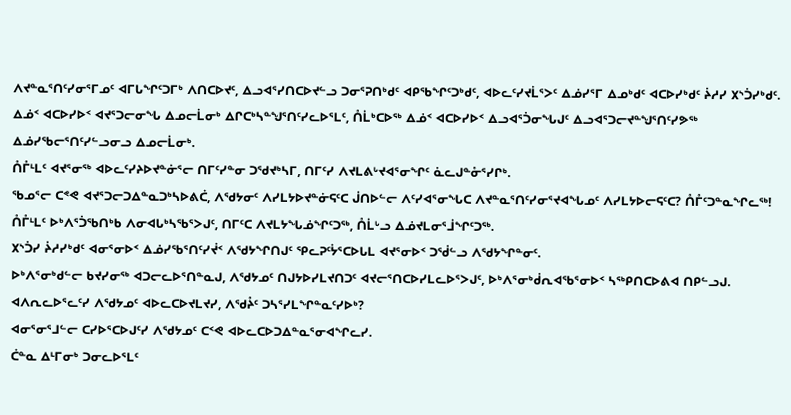ᐱᔪᓐᓇᕐᑎᑦᓯᓂᕐᒥᓄᑦ ᐊᒥᒐᖏᑦᑐᒥᒃ ᐱᑎᑕᐅᔪᑦ, ᐃᓗᐊᕐᓯᑎᑕᐅᔪᓪᓗ ᑐᓂᕐᕈᑎᒃᑯᑦ ᐊᑭᖃᖏᑦᑐᒃᑯᑦ, ᐊᐅᓚᑦᓯᔪᒫᕐᐳᑦ ᐃᓅᓯᕐᒥ ᐃᓄᒃᑯᑦ ᐊᑕᐅᓯᒃᑯᑦ ᔩᓱᓯ ᙭ᔅᑑᓯᒃᑯᑦ.
ᐃᓅᑉ ᐊᑕᐅᓯᐅᑉ ᐊᔪᕐᑐᓕᓂᖓ ᐃᓄᓕᒫᓂᒃ ᐃᒋᑕᒃᓴᓐᖑᕐᑎᑦᓯᓚᐅᕐᒪᑦ, ᑍᒫᒃᑕᐅᖅ ᐃᓅᑉ ᐊᑕᐅᓯᐅᑉ ᐃᓗᐊᕐᑑᓂᖓᒍᑦ ᐃᓗᐊᕐᑐᓕᔪᓐᖑᕐᑎᑦᓯᕗᖅ ᐃᓅᓯᖃᓕᕐᑎᑦᓯᓪᓗᓂᓗ ᐃᓄᓕᒫᓂᒃ.
ᑍᒤᒻᒪᑦ ᐊᔪᕐᓂᖅ ᐊᐅᓚᑦᓯᔨᐅᔪᓐᓃᕐᓕ ᑎᒥᑦᓯᓐᓂ ᑐᖁᔪᒃᓴᒥ, ᑎᒥᑦᓯ ᐱᔪᒪᕕᒡᔪᐊᕐᓂᖏᑦ ᓈᓚᒍᓐᓁᕐᓯᒋᒃ.
ᖃᓄᕐᓕ ᑕᕝᕙ ᐊᔪᕐᑐᓕᑐᐃᓐᓇᑐᒃᓴᐅᕕᑖ, ᐱᖁᔭᓂᑦ ᐱᓯᒪᔭᐅᔪᓐᓃᕋᑦᑕ ᒎᑎᐅᓪᓕ ᐱᑦᓯᐊᕐᓂᖓᑕ ᐱᔪᓐᓇᕐᑎᑦᓯᓂᕐᔪᐊᖓᓄᑦ ᐱᓯᒪᔭᐅᓕᕋᑦᑕ? ᑍᒤᑦᑐᓐᓇᖏᓚᖅ!
ᑍᒤᒻᒪᑦ ᐅᒃᐱᕐᑑᖃᑎᒃᑲ ᐱᓂᐊᒐᒃᓴᖃᕐᐳᒍᑦ, ᑎᒥᑦᑕ ᐱᔪᒪᔭᖓᓅᖏᑦᑐᖅ, ᑍᒫᒡᓗ ᐃᓅᔪᒪᓂᕐᒨᖏᑦᑐᖅ.
᙭ᔅᑑᓯ ᔩᓱᓯᒃᑯᑦ ᐊᓂᕐᓂᐅᑉ ᐃᓅᓯᖃᕐᑎᑦᓯᔫᑉ ᐱᖁᔭᖏᑎᒍᑦ ᕿᓚᕈᑦᔮᕐᑕᐅᒐᒪ ᐊᔪᕐᓂᐅᑉ ᑐᖂᓪᓗ ᐱᖁᔭᖏᓐᓂᑦ.
ᐅᒃᐱᕐᓂᒃᑯᓪᓕ ᑲᔪᓯᓂᖅ ᐊᑐᓕᓚᐅᕐᑎᓐᓇᒍ, ᐱᖁᔭᓄᑦ ᑎᒍᔭᐅᓯᒪᔪᑎᑐᑦ ᐊᔪᓕᕐᑎᑕᐅᓯᒪᓚᐅᕐᐳᒍᑦ, ᐅᒃᐱᕐᓂᒃᑰᕆᐊᖃᕐᓂᐅᑉ ᓴᖅᑭᑎᑕᐅᕕᐊ ᑎᑭᓪᓗᒍ.
ᐊᐱᕆᓚᐅᕐᓚᑦᓯ ᐱᖁᔭᓄᑦ ᐊᐅᓚᑕᐅᔪᒪᔪᓯ, ᐱᖁᔧᑦ ᑐᓴᕐᓯᒪᖏᓐᓇᑦᓯᐅᒃ?
ᐊᓂᕐᓂᕐᒧᓪᓕ ᑕᓯᐅᕐᑕᐅᒍᑦᓯ ᐱᖁᔭᓄᑦ ᑕᑉᕙ ᐊᐅᓚᑕᐅᑐᐃᓐᓇᕐᓂᐊᖏᓚᓯ.
ᑖᓐᓇ ᐃᒻᒥᓂᒃ ᑐᓂᓚᐅᕐᒪᑦ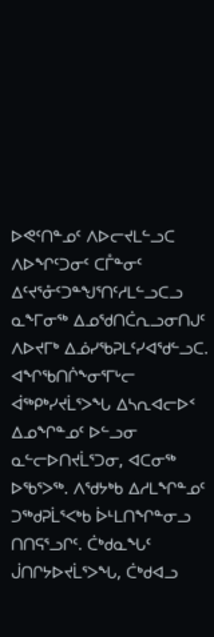ᐅᕙᑦᑎᓐᓄᑦ ᐱᐅᓕᔪᒪᓪᓗᑕ ᐱᐅᖏᑦᑐᓂᑦ ᑕᒤᓐᓂᑦ ᐃᑦᔪᕐᓁᑦᑐᓐᖑᕐᑎᑦᓱᒪᓪᓗᑕᓗ ᓇᖕᒥᓂᖅ ᐃᓄᖁᑎᑖᕆᓗᓂᑎᒍᑦ ᐱᐅᔪᒥᒃ ᐃᓅᓯᖃᕈᒪᑦᓯᐊᖁᓪᓗᑕ.
ᐊᖏᖃᑎᒌᖕᓂᕐᒥᒡᓕ ᐋᖅᑭᒃᓯᔪᒫᕐᐳᖓ ᐃᓴᕆᐊᓕᐅᑉ ᐃᓄᖏᓐᓄᑦ ᐅᓪᓗᓂ ᓇᓪᓕᐅᑎᔪᒫᕐᑐᓂ, ᐊᑕᓂᖅ ᐅᖃᕐᐳᖅ. ᐱᖁᔭᒃᑲ ᐃᓱᒪᖏᓐᓄᑦ ᑐᖅᑯᕈᒫᕐᐸᒃᑲ ᐆᒻᒪᑎᖏᓐᓂᓗ ᑎᑎᕋᕐᓗᒋᑦ. ᑖᒃᑯᓇᖓᑦ ᒎᑎᒋᔭᐅᔪᒫᕐᐳᖓ, ᑖᒃᑯᐊᓗ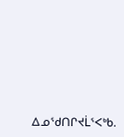ᐃᓄᖁᑎᒋᔪᒫᕐᐸᒃᑲ.